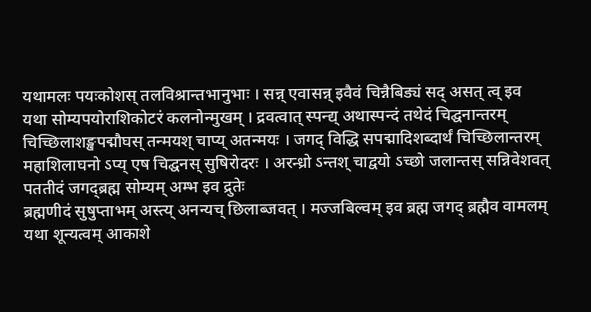यथामलः पयःकोशस् तलविश्रान्तभानुभाः । सन्न् एवासन्न् इवैवं चिन्नैबिड्यं सद् असत् त्व् इव
यथा सोम्यपयोराशिकोटरं कलनोन्मुखम् । द्रवत्वात् स्पन्द्य् अथास्पन्दं तथेदं चिद्घनान्तरम्
चिच्छिलाशङ्खपद्मौघस् तन्मयश् चाप्य् अतन्मयः । जगद् विद्धि सपद्मादिशब्दार्थं चिच्छिलान्तरम्
महाशिलाघनो ऽप्य् एष चिद्घनस् सुषिरोदरः । अरन्ध्रो ऽन्तश् चाद्वयो ऽच्छो जलान्तस् सन्निवेशवत्
पततीदं जगद्ब्रह्म सोम्यम् अम्भ इव द्रुतेः
ब्रह्मणीदं सुषुप्ताभम् अस्त्य् अनन्यच् छिलाब्जवत् । मज्जबिल्वम् इव ब्रह्म जगद् ब्रह्मैव वामलम्
यथा शून्यत्वम् आकाशे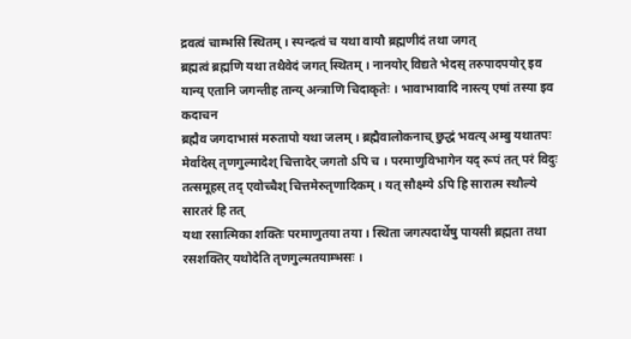द्रवत्वं चाम्भसि स्थितम् । स्पन्दत्वं च यथा वायौ ब्रह्मणीदं तथा जगत्
ब्रह्मत्वं ब्रह्मणि यथा तथैवेदं जगत् स्थितम् । नानयोर् विद्यते भेदस् तरुपादपयोर् इव
यान्य् एतानि जगन्तीह तान्य् अन्त्राणि चिदाकृतेः । भावाभावादि नास्त्य् एषां तस्या इव कदाचन
ब्रह्मैव जगदाभासं मरुतापो यथा जलम् । ब्रह्मैवालोकनाच् छुद्धं भवत्य् अम्बु यथातपः
मेर्वादेस् तृणगुल्मादेश् चित्तादेर् जगतो ऽपि च । परमाणुविभागेन यद् रूपं तत् परं विदुः
तत्समूहस् तद् एवोच्चैश् चित्तमेरुतृणादिकम् । यत् सौक्ष्म्ये ऽपि हि सारात्म स्थौल्ये सारतरं हि तत्
यथा रसात्मिका शक्तिः परमाणुतया तया । स्थिता जगत्पदार्थेषु पायसी ब्रह्मता तथा
रसशक्तिर् यथोदेति तृणगुल्मतयाम्भसः ।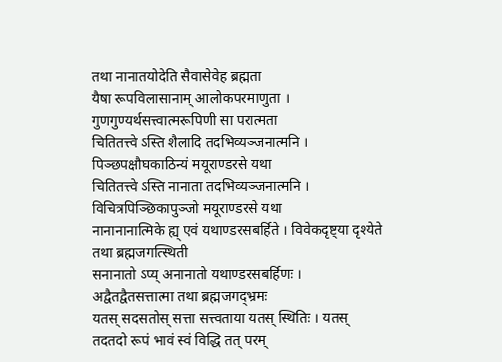तथा नानातयोदेति सैवासेवेह ब्रह्मता
यैषा रूपविलासानाम् आलोकपरमाणुता । गुणगुण्यर्थसत्त्वात्मरूपिणी सा परात्मता
चितितत्त्वे ऽस्ति शैलादि तदभिव्यञ्जनात्मनि । पिञ्छपक्षौघकाठिन्यं मयूराण्डरसे यथा
चितितत्त्वे ऽस्ति नानाता तदभिव्यञ्जनात्मनि । विचित्रपिञ्छिकापुञ्जो मयूराण्डरसे यथा
नानानानात्मिके ह्य् एवं यथाण्डरसबर्हिते । विवेकदृष्ट्या दृश्येते तथा ब्रह्मजगत्स्थिती
सनानातो ऽप्य् अनानातो यथाण्डरसबर्हिणः । अद्वैतद्वैतसत्तात्मा तथा ब्रह्मजगद्भ्रमः
यतस् सदसतोस् सत्ता सत्त्वताया यतस् स्थितिः । यतस् तदतदो रूपं भावं स्वं विद्धि तत् परम्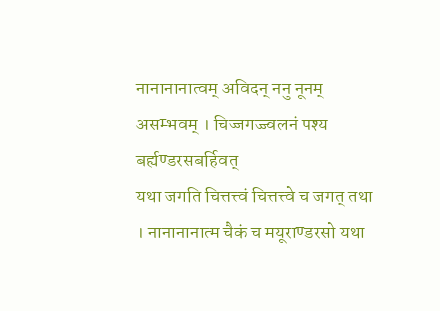नानानानात्वम् अविदन् ननु नूनम् असम्भवम् । चिज्जगज्ज्वलनं पश्य बर्ह्यण्डरसबर्हिवत्
यथा जगति चित्तत्त्वं चित्तत्त्वे च जगत् तथा । नानानानात्म चैकं च मयूराण्डरसो यथा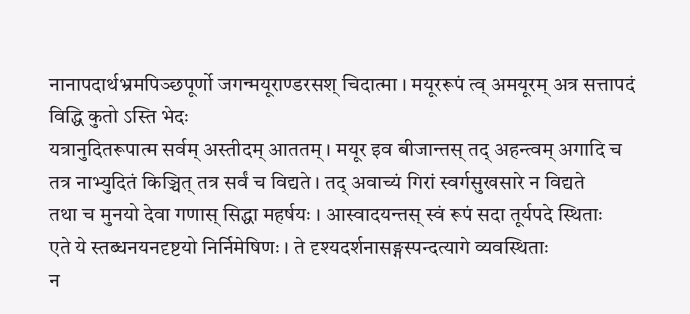नानापदार्थभ्रमपिञ्छपूर्णो जगन्मयूराण्डरसश् चिदात्मा । मयूररूपं त्व् अमयूरम् अत्र सत्तापदं विद्धि कुतो ऽस्ति भेदः
यत्रानुदितरूपात्म सर्वम् अस्तीदम् आततम् । मयूर इव बीजान्तस् तद् अहन्त्वम् अगादि च
तत्र नाभ्युदितं किञ्चित् तत्र सर्वं च विद्यते । तद् अवाच्यं गिरां स्वर्गसुखसारे न विद्यते
तथा च मुनयो देवा गणास् सिद्धा महर्षयः । आस्वादयन्तस् स्वं रूपं सदा तूर्यपदे स्थिताः
एते ये स्तब्धनयनदृष्टयो निर्निमेषिणः । ते दृश्यदर्शनासङ्गस्पन्दत्यागे व्यवस्थिताः
न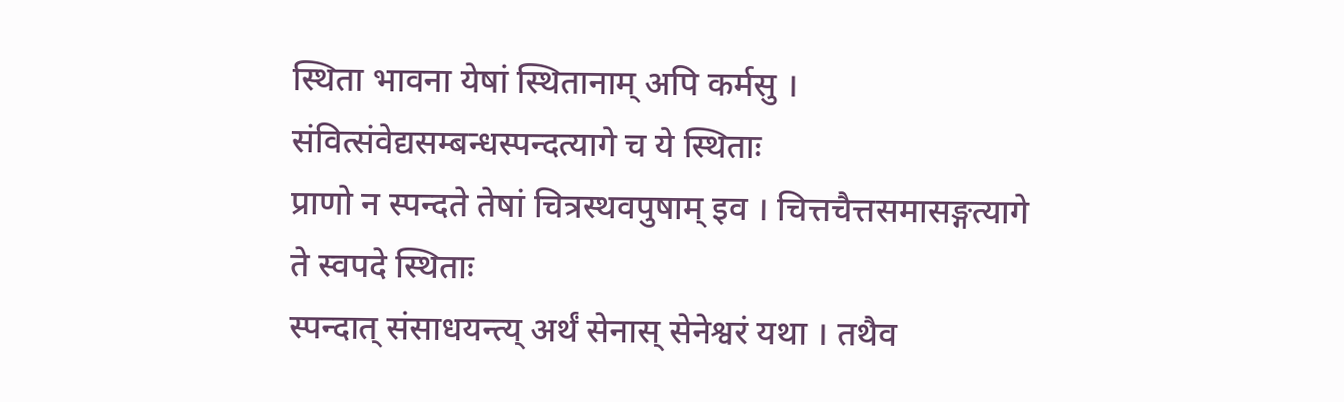स्थिता भावना येषां स्थितानाम् अपि कर्मसु । संवित्संवेद्यसम्बन्धस्पन्दत्यागे च ये स्थिताः
प्राणो न स्पन्दते तेषां चित्रस्थवपुषाम् इव । चित्तचैत्तसमासङ्गत्यागे ते स्वपदे स्थिताः
स्पन्दात् संसाधयन्त्य् अर्थं सेनास् सेनेश्वरं यथा । तथैव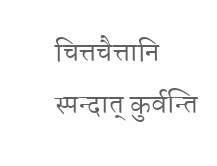चित्तचैत्तानि स्पन्दात् कुर्वन्ति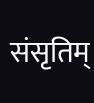संसृतिम्